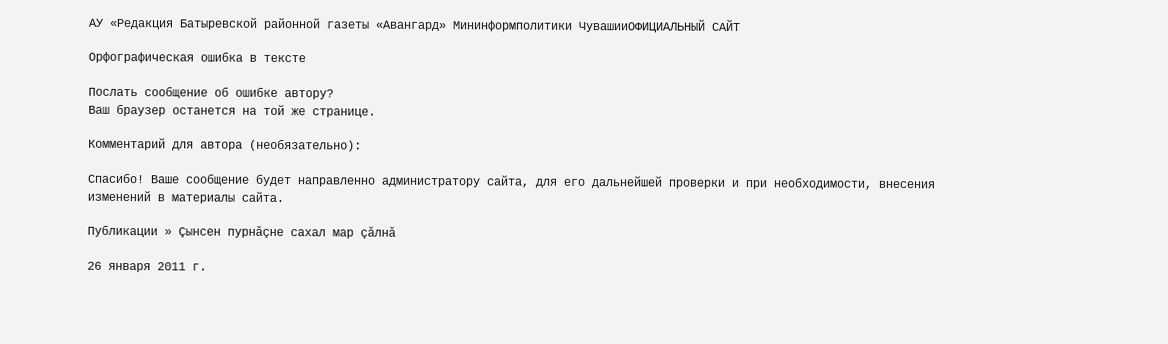АУ «Редакция Батыревской районной газеты «Авангард» Мининформполитики ЧувашииОФИЦИАЛЬНЫЙ САЙТ

Орфографическая ошибка в тексте

Послать сообщение об ошибке автору?
Ваш браузер останется на той же странице.

Комментарий для автора (необязательно):

Спасибо! Ваше сообщение будет направленно администратору сайта, для его дальнейшей проверки и при необходимости, внесения изменений в материалы сайта.

Публикации » Çынсен пурнăçне сахал мар çăлнă

26 января 2011 г.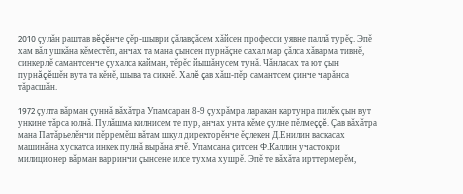2010 çулăн раштав вĕçĕнче çĕр-шыври çăлавçăсем хăйсен професси уявне паллă турĕç. Эпĕ хам вăл ушкăна кĕместĕп, анчах та мана çынсен пурнăçне сахал мар çăлса хăварма тивнĕ, синкерлĕ самантсенче çухалса кайман, тĕрĕс йышăнусем тунă. Чăнласах та ют çын пурнăçĕшĕн вута та кĕнĕ, шыва та сикнĕ. Халĕ çав хăш-пĕр самантсем çинче чарăнса тăрасшăн.

1972 çулта вăрман çуннă вăхăтра Упамсаран 8-9 çухрăмра ларакан картунра пилĕк çын вут ункине тăрса юлнă. Пулăшма килнисем те пур, анчах унта кĕме çулне пĕлмеççĕ. Çав вăхăтра мана Патăрьелĕнчи пĕрремĕш вăтам шкул директорĕнче ĕçлекен Д.Енилин васкасах машинăна хускатса инкек пулнă вырăна ячĕ. Упамсана çитсен Ф.Каллин участокри милиционер вăрман варринчи çынсене илсе тухма хушрĕ. Эпĕ те вăхăта ирттермерĕм,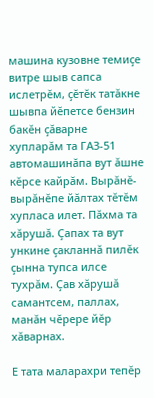машина кузовне темиçе витре шыв сапса ислетрĕм, çĕтĕк татăкне шывпа йĕпетсе бензин бакĕн çăварне хупларăм та ГАЗ-51 автомашинăпа вут ăшне кĕрсе кайрăм. Вырăнĕ-вырăнĕпе йăлтах тĕтĕм хупласа илет. Пăхма та хăрушă. Çапах та вут ункине çакланнă пилĕк çынна тупса илсе тухрăм. Çав хăрушă самантсем, паллах, манăн чĕрере йĕр хăварнах.

Е тата маларахри тепĕр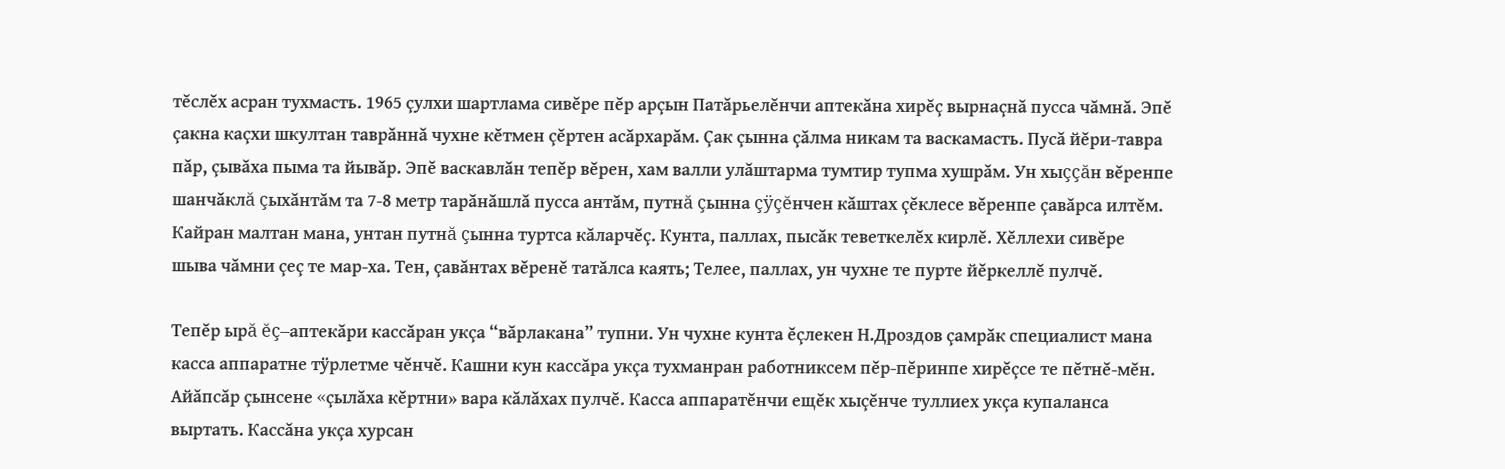тĕслĕх асран тухмасть. 1965 çулхи шартлама сивĕре пĕр арçын Патăрьелĕнчи аптекăна хирĕç вырнаçнă пусса чăмнă. Эпĕ çакна каçхи шкултан таврăннă чухне кĕтмен çĕртен асăрхарăм. Çак çынна çăлма никам та васкамасть. Пусă йĕри-тавра пăр, çывăха пыма та йывăр. Эпĕ васкавлăн тепĕр вĕрен, хам валли улăштарма тумтир тупма хушрăм. Ун хыççăн вĕренпе шанчăклă çыхăнтăм та 7-8 метр тарăнăшлă пусса антăм, путнă çынна çÿçĕнчен кăштах çĕклесе вĕренпе çавăрса илтĕм. Кайран малтан мана, унтан путнă çынна туртса кăларчĕç. Кунта, паллах, пысăк теветкелĕх кирлĕ. Хĕллехи сивĕре шыва чăмни çеç те мар-ха. Тен, çавăнтах вĕренĕ татăлса каять; Телее, паллах, ун чухне те пурте йĕркеллĕ пулчĕ.

Тепĕр ырă ĕç–аптекăри кассăран укçа “вăрлакана” тупни. Ун чухне кунта ĕçлекен Н.Дроздов çамрăк специалист мана касса аппаратне тÿрлетме чĕнчĕ. Кашни кун кассăра укçа тухманран работниксем пĕр-пĕринпе хирĕçсе те пĕтнĕ-мĕн. Айăпсăр çынсене «çылăха кĕртни» вара кăлăхах пулчĕ. Касса аппаратĕнчи ещĕк хыçĕнче туллиех укçа купаланса выртать. Кассăна укçа хурсан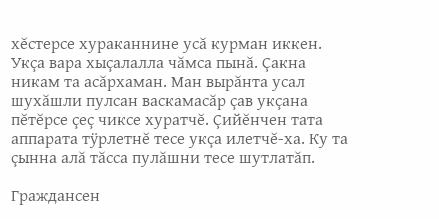хĕстерсе хураканнине усă курман иккен. Укçа вара хыçалалла чăмса пынă. Çакна никам та асăрхаман. Ман вырăнта усал шухăшли пулсан васкамасăр çав укçана пĕтĕрсе çеç чиксе хуратчĕ. Çийĕнчен тата аппарата тÿрлетнĕ тесе укçа илетчĕ-ха. Ку та çынна алă тăсса пулăшни тесе шутлатăп.

Граждансен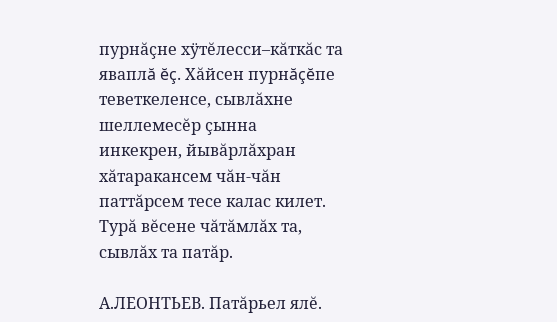пурнăçне хÿтĕлесси–кăткăс та яваплă ĕç. Хăйсен пурнăçĕпе теветкеленсе, сывлăхне шеллемесĕр çынна инкекрен, йывăрлăхран хăтаракансем чăн-чăн паттăрсем тесе калас килет. Турă вĕсене чăтăмлăх та, сывлăх та патăр.

А.ЛЕОНТЬЕВ. Патăрьел ялĕ.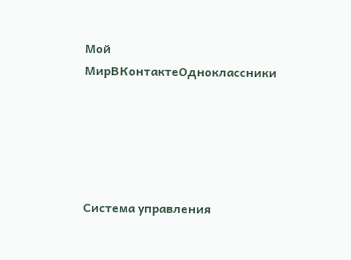Мой МирВКонтактеОдноклассники





Система управления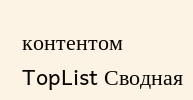контентом
TopList Сводная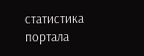статистика портала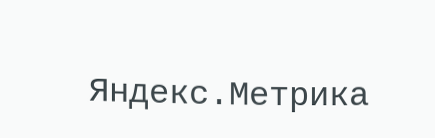Яндекс.Метрика